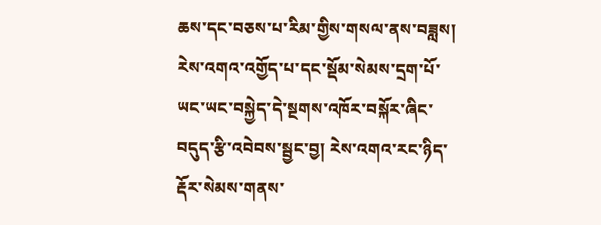ཆས་དང་བཅས་པ་རིམ་གྱིས་གསལ་ནས་བཟླས། རེས་འགའ་འགྱོད་པ་དང་སྡོམ་སེམས་དྲག་པོ་ཡང་ཡང་བསྐྱེད་དེ་སྔགས་འཁོར་བསྐོར་ཞིང་བདུད་རྩི་འབེབས་སྦྱང་བྱ། རེས་འགའ་རང་ཉིད་རྡོར་སེམས་གནས་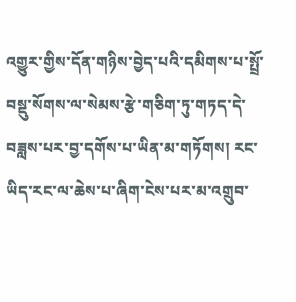འགྱུར་གྱིས་དོན་གཉིས་བྱེད་པའི་དམིགས་པ་སྤྲོ་བསྡུ་སོགས་ལ་སེམས་རྩེ་གཅིག་ཏུ་གཏད་དེ་བཟླས་པར་བྱ་དགོས་པ་ཡིན་མ་གཏོགས། རང་ཡིད་རང་ལ་ཆེས་པ་ཞིག་ངེས་པར་མ་འགྲུབ་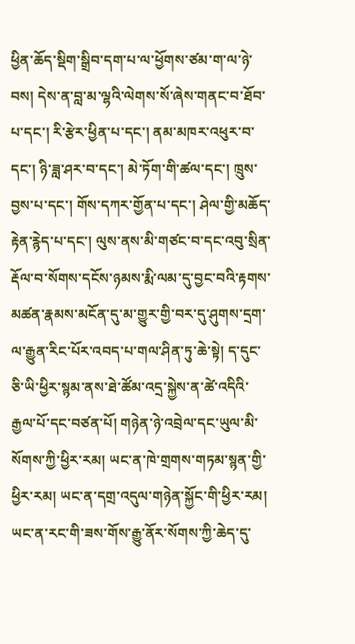ཕྱིན་ཆོད་སྡིག་སྒྲིབ་དག་པ་ལ་ཕྱོགས་ཙམ་ག་ལ་ཉེ་བས། དེས་ན་བླ་མ་ལྷའི་ལེགས་སོ་ཞེས་གནང་བ་ཐོབ་པ་དང་། རི་རྩེར་ཕྱིན་པ་དང་། ནམ་མཁར་འཕུར་བ་དང་། ཉི་ཟླ་ཤར་བ་དང་། མེ་ཏོག་གི་ཚལ་དང་། ཁྲུས་བྱས་པ་དང་། གོས་དཀར་གྱོན་པ་དང་། ཤེལ་གྱི་མཆོད་རྟེན་རྙེད་པ་དང་། ལུས་ནས་མི་གཙང་བ་དང་འབུ་སྲིན་རྡོལ་བ་སོགས་དངོས་ཉམས་རྨི་ལམ་དུ་བྱང་བའི་རྟགས་མཚན་རྣམས་མངོན་དུ་མ་གྱུར་གྱི་བར་དུ་ཤུགས་དྲག་ལ་རྒྱུན་རིང་པོར་འབད་པ་གལ་ཤིན་ཏུ་ཆེ་སྟེ། ད་དུང་ཅི་ཡི་ཕྱིར་སྙམ་ནས་ཐེ་ཚོམ་འདྲ་སྐྱེས་ན་ཚེ་འདིའི་རྒྱལ་པོ་དང་བཙན་པོ། གཉེན་ཉེ་འབྲེལ་དང་ཡུལ་མི་སོགས་ཀྱི་ཕྱིར་རམ། ཡང་ན་ཁེ་གྲགས་གཏམ་སྙན་གྱི་ཕྱིར་རམ། ཡང་ན་དགྲ་འདུལ་གཉེན་སྐྱོང་གི་ཕྱིར་རམ། ཡང་ན་རང་གི་ཟས་གོས་རྒྱུ་ནོར་སོགས་ཀྱི་ཆེད་དུ་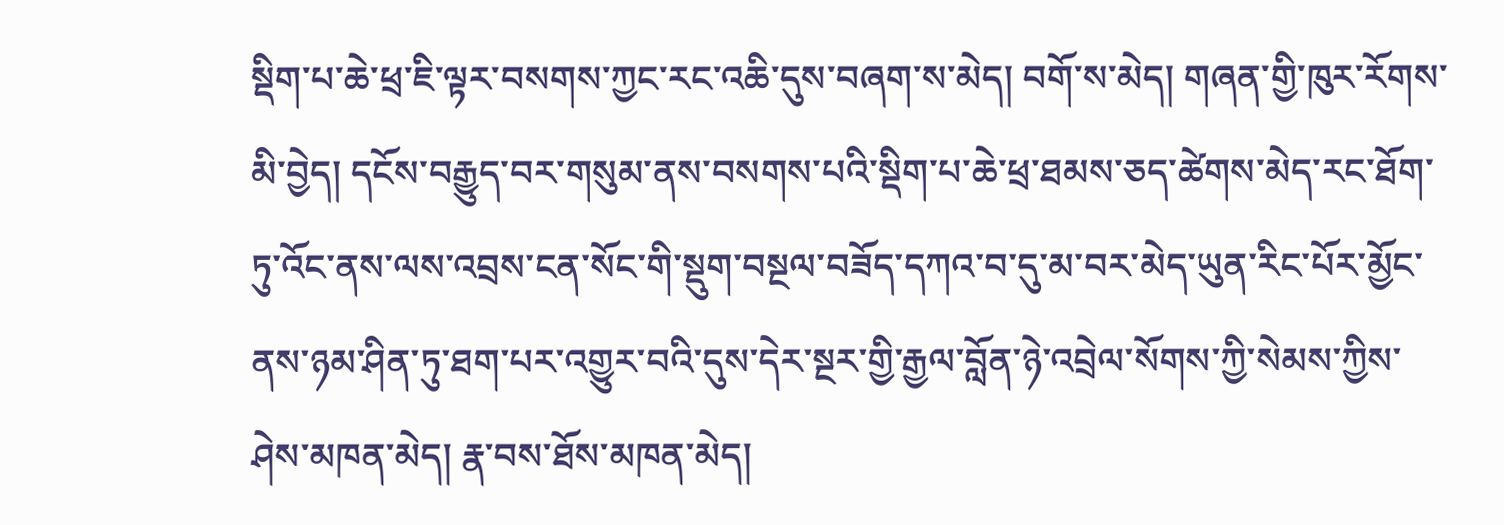སྡིག་པ་ཆེ་ཕྲ་ཇི་ལྟར་བསགས་ཀྱང་རང་འཆི་དུས་བཞག་ས་མེད། བགོ་ས་མེད། གཞན་གྱི་ཁུར་རོགས་མི་བྱེད། དངོས་བརྒྱུད་བར་གསུམ་ནས་བསགས་པའི་སྡིག་པ་ཆེ་ཕྲ་ཐམས་ཅད་ཚེགས་མེད་རང་ཐོག་ཏུ་འོང་ནས་ལས་འབྲས་ངན་སོང་གི་སྡུག་བསྔལ་བཟོད་དཀའ་བ་དུ་མ་བར་མེད་ཡུན་རིང་པོར་མྱོང་ནས་ཉམ་ཤིན་ཏུ་ཐག་པར་འགྱུར་བའི་དུས་དེར་སྔར་གྱི་རྒྱལ་བློན་ཉེ་འབྲེལ་སོགས་ཀྱི་སེམས་ཀྱིས་ཤེས་མཁན་མེད། རྣ་བས་ཐོས་མཁན་མེད།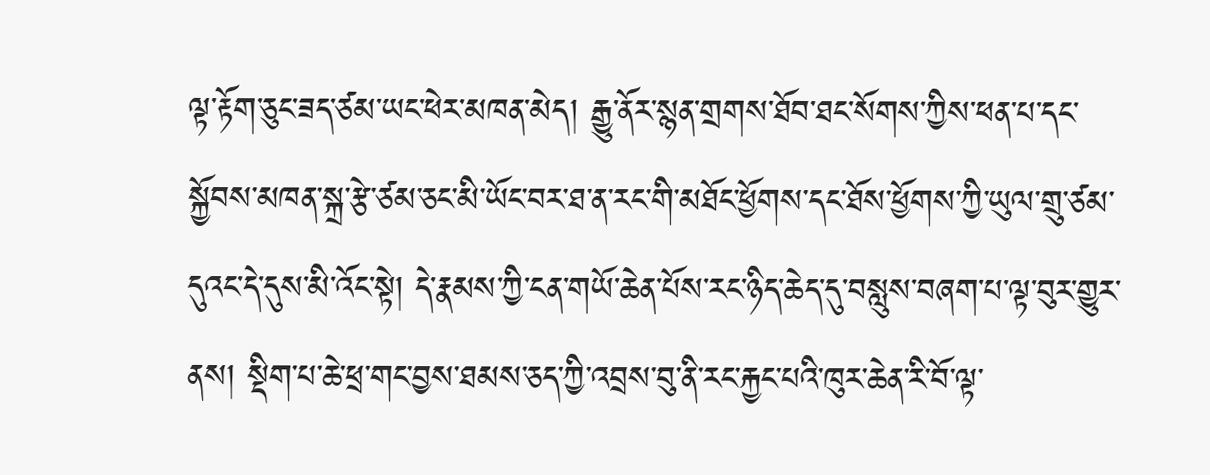ལྟ་རྟོག་ཅུང་ཟད་ཙམ་ཡང་ཕེར་མཁན་མེད། རྒྱུ་ནོར་སྙན་གྲགས་ཐོབ་ཐང་སོགས་ཀྱིས་ཕན་པ་དང་སྐྱོབས་མཁན་སྐྲ་རྩེ་ཙམ་ཅང་མི་ཡོང་བར་ཐ་ན་རང་གི་མཐོང་ཕྱོགས་དང་ཐོས་ཕྱོགས་ཀྱི་ཡུལ་གྲུ་ཙམ་དུའང་དེ་དུས་མི་འོང་སྟེ། དེ་རྣམས་ཀྱི་ངན་གཡོ་ཆེན་པོས་རང་ཉིད་ཆེད་དུ་བསླུས་བཞག་པ་ལྟ་བུར་གྱུར་ནས། སྡིག་པ་ཆེ་ཕྲ་གང་བྱས་ཐམས་ཅད་ཀྱི་འབྲས་བུ་ནི་རང་རྐྱང་པའི་ཁུར་ཆེན་རི་བོ་ལྟ་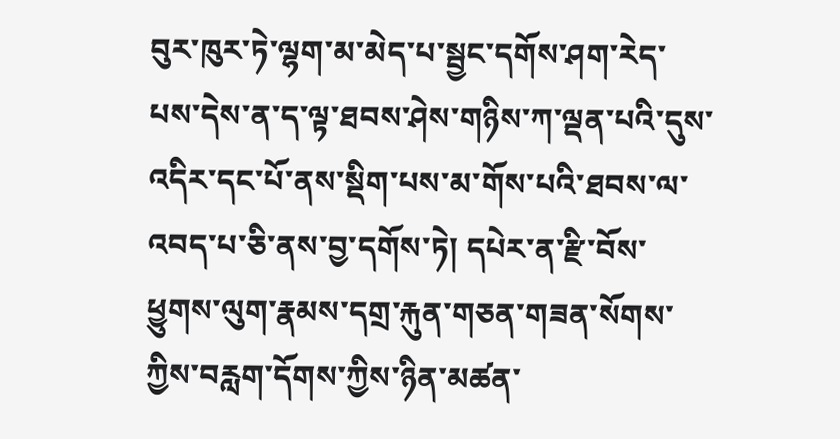བུར་ཁུར་ཏེ་ལྷག་མ་མེད་པ་སྦྱང་དགོས་ཤག་རེད་པས་དེས་ན་ད་ལྟ་ཐབས་ཤེས་གཉིས་ཀ་ལྡན་པའི་དུས་འདིར་དང་པོ་ནས་སྡིག་པས་མ་གོས་པའི་ཐབས་ལ་འབད་པ་ཅི་ནས་བྱ་དགོས་ཏེ། དཔེར་ན་རྫི་བོས་ཕྱུགས་ལུག་རྣམས་དགྲ་རྐུན་གཅན་གཟན་སོགས་ཀྱིས་བརླག་དོགས་ཀྱིས་ཉིན་མཚན་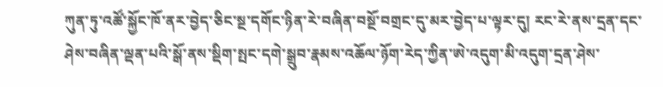ཀུན་ཏུ་འཚོ་སྐྱོང་ཁོ་ནར་བྱེད་ཅིང་སྔ་དགོང་ཉིན་རེ་བཞིན་བསྔོ་བགྲང་དུ་མར་བྱེད་པ་ལྟར་དུ། རང་རེ་ནས་དྲན་དང་ཤེས་བཞིན་ལྡན་པའི་སྒོ་ནས་སྡིག་སྤང་དགེ་སྒྲུབ་རྣམས་འཆོལ་ཉོག་རེད་ཀྱིན་ཨེ་འདུག་མི་འདུག་དྲན་ཤེས་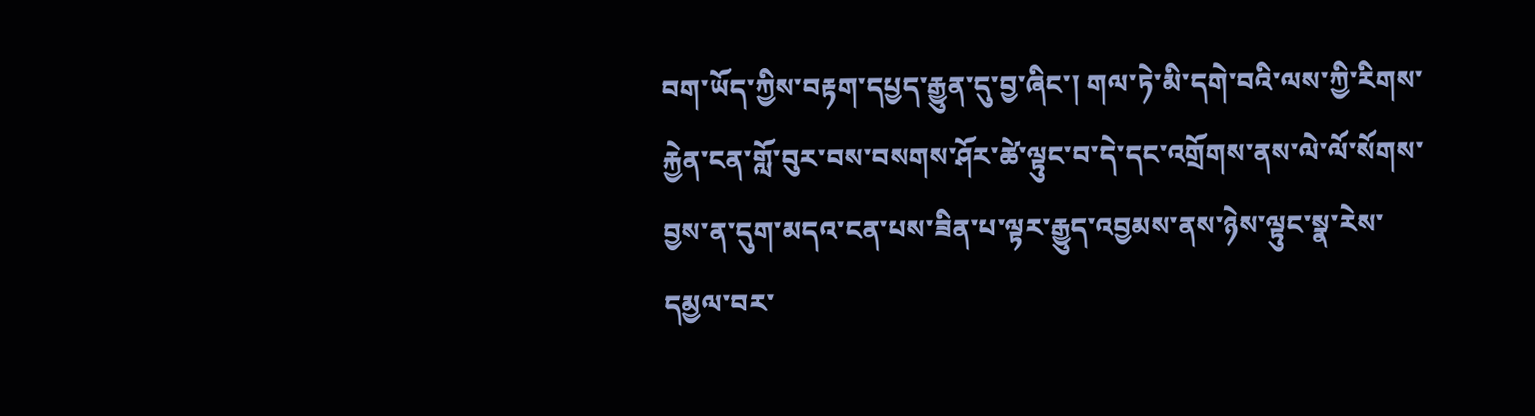བག་ཡོད་ཀྱིས་བརྟག་དཔྱད་རྒྱུན་དུ་བྱ་ཞིང་། གལ་ཏེ་མི་དགེ་བའི་ལས་ཀྱི་རིགས་རྐྱེན་ངན་གློ་བུར་བས་བསགས་ཤོར་ཚེ་ལྟུང་བ་དེ་དང་འགྲོགས་ནས་ལེ་ལོ་སོགས་བྱས་ན་དུག་མདའ་ངན་པས་ཟིན་པ་ལྟར་རྒྱུད་འབྱམས་ནས་ཉེས་ལྟུང་སྣ་རེས་དམྱལ་བར་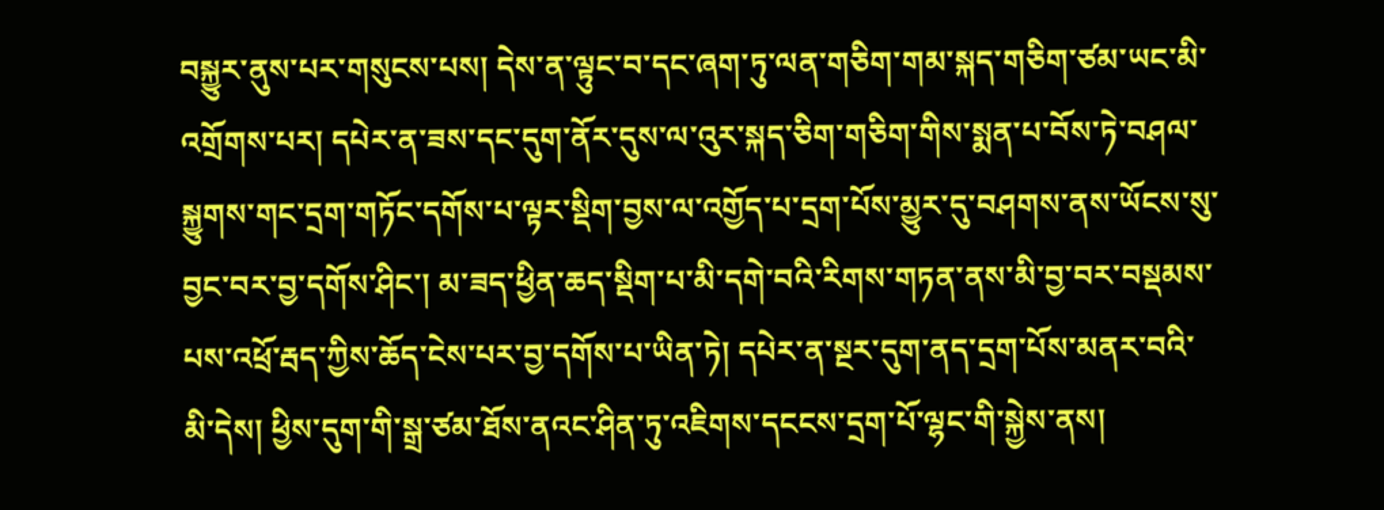བསྐྱུར་ནུས་པར་གསུངས་པས། དེས་ན་ལྟུང་བ་དང་ཞག་ཏུ་ལན་གཅིག་གམ་སྐད་གཅིག་ཙམ་ཡང་མི་འགྲོགས་པར། དཔེར་ན་ཟས་དང་དུག་ནོར་དུས་ལ་འུར་སྐད་ཅིག་གཅིག་གིས་སྨན་པ་བོས་ཏེ་བཤལ་སྐྱུགས་གང་དྲག་གཏོང་དགོས་པ་ལྟར་སྡིག་བྱས་ལ་འགྱོད་པ་དྲག་པོས་མྱུར་དུ་བཤགས་ནས་ཡོངས་སུ་བྱང་བར་བྱ་དགོས་ཤིང་། མ་ཟད་ཕྱིན་ཆད་སྡིག་པ་མི་དགེ་བའི་རིགས་གཏན་ནས་མི་བྱ་བར་བསྡམས་པས་འཕྲོ་རྦད་ཀྱིས་ཆོད་ངེས་པར་བྱ་དགོས་པ་ཡིན་ཏེ། དཔེར་ན་སྔར་དུག་ནད་དྲག་པོས་མནར་བའི་མི་དེས། ཕྱིས་དུག་གི་སྒྲ་ཙམ་ཐོས་ནའང་ཤིན་ཏུ་འཇིགས་དངངས་དྲག་པོ་ལྷང་གི་སྐྱེས་ནས།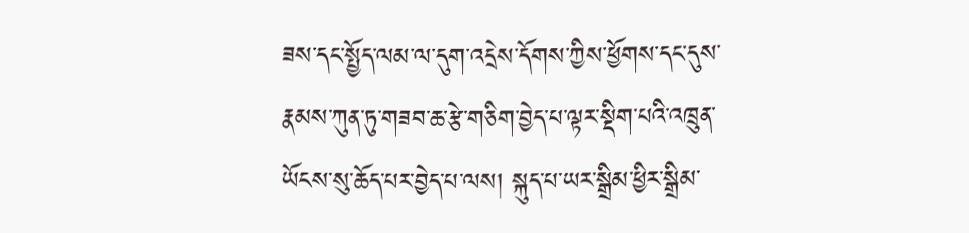ཟས་དང་སྤྱོད་ལམ་ལ་དུག་འདྲེས་དོགས་ཀྱིས་ཕྱོགས་དང་དུས་རྣམས་ཀུན་ཏུ་གཟབ་ཆ་རྩེ་གཅིག་བྱེད་པ་ལྟར་སྡིག་པའི་འཁྲུན་ཡོངས་སུ་ཆོད་པར་བྱེད་པ་ལས། སྐུད་པ་ཡར་སྒྲིམ་ཕྱིར་སྒྲིམ་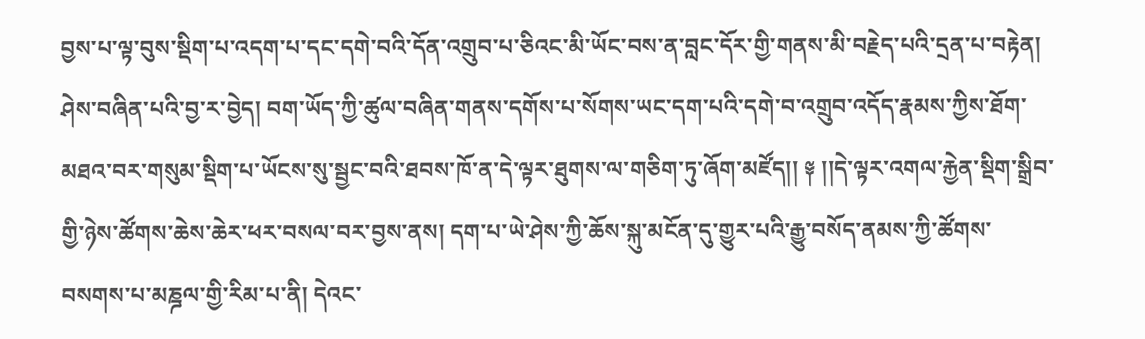བྱས་པ་ལྟ་བུས་སྡིག་པ་འདག་པ་དང་དགེ་བའི་དོན་འགྲུབ་པ་ཅིའང་མི་ཡོང་བས་ན་བླང་དོར་གྱི་གནས་མི་བརྗེད་པའི་དྲན་པ་བརྟེན། ཤེས་བཞིན་པའི་བྱ་ར་བྱེད། བག་ཡོད་ཀྱི་ཚུལ་བཞིན་གནས་དགོས་པ་སོགས་ཡང་དག་པའི་དགེ་བ་འགྲུབ་འདོད་རྣམས་ཀྱིས་ཐོག་མཐའ་བར་གསུམ་སྡིག་པ་ཡོངས་སུ་སྦྱང་བའི་ཐབས་ཁོ་ན་དེ་ལྟར་ཐུགས་ལ་གཅིག་ཏུ་ཞོག་མཛོད།། ༈ །།དེ་ལྟར་འགལ་རྐྱེན་སྡིག་སྒྲིབ་གྱི་ཉེས་ཚོགས་ཆེས་ཆེར་ཕར་བསལ་བར་བྱས་ནས། དག་པ་ཡེ་ཤེས་ཀྱི་ཆོས་སྐུ་མངོན་དུ་གྱུར་པའི་རྒྱུ་བསོད་ནམས་ཀྱི་ཚོགས་བསགས་པ་མཎྜལ་གྱི་རིམ་པ་ནི། དེའང་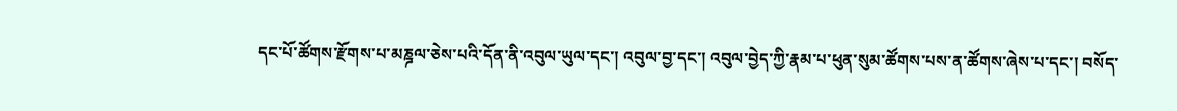དང་པོ་ཚོགས་རྫོགས་པ་མཎྜལ་ཅེས་པའི་དོན་ནི་འབུལ་ཡུལ་དང་། འབུལ་བྱ་དང་། འབུལ་བྱེད་ཀྱི་རྣམ་པ་ཕུན་སུམ་ཚོགས་པས་ན་ཚོགས་ཞེས་པ་དང་། བསོད་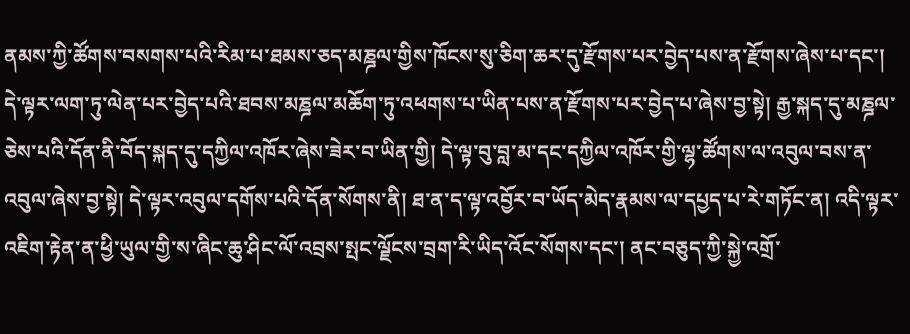ནམས་ཀྱི་ཚོགས་བསགས་པའི་རིམ་པ་ཐམས་ཅད་མཎྜལ་གྱིས་ཁོངས་སུ་ཅིག་ཆར་དུ་རྫོགས་པར་བྱེད་པས་ན་རྫོགས་ཞེས་པ་དང་། དེ་ལྟར་ལག་ཏུ་ལེན་པར་བྱེད་པའི་ཐབས་མཎྜལ་མཆོག་ཏུ་འཕགས་པ་ཡིན་པས་ན་རྫོགས་པར་བྱེད་པ་ཞེས་བྱ་སྟེ། རྒྱ་སྐད་དུ་མཎྜལ་ཅེས་པའི་དོན་ནི་བོད་སྐད་དུ་དཀྱིལ་འཁོར་ཞེས་ཟེར་བ་ཡིན་གྱི། དེ་ལྟ་བུ་བླ་མ་དང་དཀྱིལ་འཁོར་གྱི་ལྷ་ཚོགས་ལ་འབུལ་བས་ན་འབུལ་ཞེས་བྱ་སྟེ། དེ་ལྟར་འབུལ་དགོས་པའི་དོན་སོགས་ནི། ཐ་ན་ད་ལྟ་འབྱོར་བ་ཡོད་མེད་རྣམས་ལ་དཔྱད་པ་རེ་གཏོང་ན། འདི་ལྟར་འཇིག་རྟེན་ན་ཕྱི་ཡུལ་གྱི་ས་ཞིང་ཆུ་ཤིང་ལོ་འབྲས་སྤང་ལྗོངས་བྲག་རི་ཡིད་འོང་སོགས་དང་། ནང་བཅུད་ཀྱི་སྐྱེ་འགྲོ་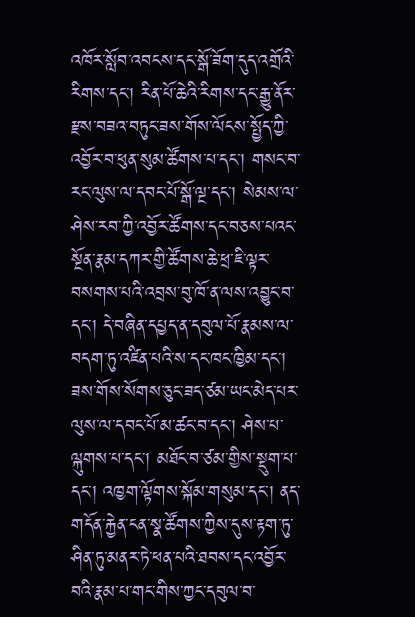འཁོར་སློབ་འབངས་དང་སྒོ་ཟོག་དུད་འགྲོའི་རིགས་དང་། རིན་པོ་ཆེའི་རིགས་དང་རྒྱུ་ནོར་རྫས་བཟའ་བཏུང་ཟས་གོས་ལོངས་སྤྱོད་ཀྱི་འབྱོར་བ་ཕུན་སུམ་ཚོགས་པ་དང་། གསང་བ་རང་ལུས་ལ་དབང་པོ་སྒོ་ལྔ་དང་། སེམས་ལ་ཤེས་རབ་ཀྱི་འབྱོར་ཚོགས་དང་བཅས་པའང་སྔོན་རྣམ་དཀར་གྱི་ཚོགས་ཆེ་ཕྲ་ཇི་ལྟར་བསགས་པའི་འབྲས་བུ་ཁོ་ན་ལས་འབྱུང་བ་དང་། དེ་བཞིན་དཔྱད་ན་དབུལ་པོ་རྣམས་ལ་བདག་ཏུ་འཛིན་པའི་ས་དང་ཁང་ཁྱིམ་དང་། ཟས་གོས་སོགས་ཅུང་ཟད་ཙམ་ཡང་མེད་པར་ལུས་ལ་དབང་པོ་མ་ཚང་བ་དང་། ཤེས་པ་ལྐུགས་པ་དང་། མཐོང་བ་ཙམ་གྱིས་སྡུག་པ་དང་། འཁྱག་ལྟོགས་སྐོམ་གསུམ་དང་། ནད་གདོན་རྐྱེན་ངན་སྣ་ཚོགས་ཀྱིས་དུས་རྟག་ཏུ་ཤིན་ཏུ་མནར་ཏེ་ཕན་པའི་ཐབས་དང་འབྱོར་བའི་རྣམ་པ་གང་གིས་ཀྱང་དབུལ་བ་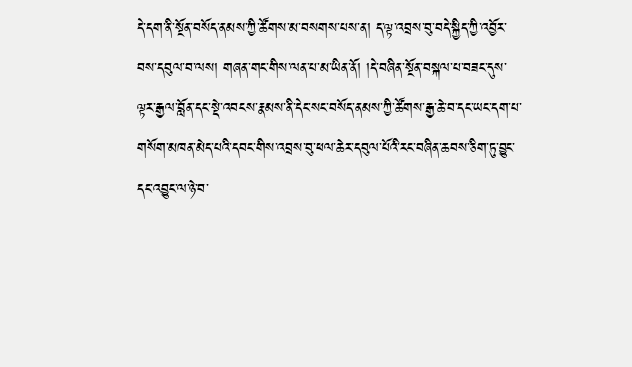དེ་དག་ནི་སྔོན་བསོད་ནམས་ཀྱི་ཚོགས་མ་བསགས་པས་ན། ད་ལྟ་འབྲས་བུ་བདེ་སྐྱིད་ཀྱི་འབྱོར་བས་དབུལ་བ་ལས། གཞན་གང་གིས་ལན་པ་མ་ཡིན་ནོ། །དེ་བཞིན་སྔོན་བསྐལ་པ་བཟང་དུས་ལྟར་རྒྱལ་བློན་དང་སྡེ་འབངས་རྣམས་ནི་དེང་སང་བསོད་ནམས་ཀྱི་ཚོགས་རྒྱ་ཆེ་བ་དང་ཡང་དག་པ་གསོག་མཁན་མེད་པའི་དབང་གིས་འབྲས་བུ་ཕལ་ཆེར་དབུལ་པོའི་རང་བཞིན་ཆབས་ཅིག་ཏུ་བྱུང་དང་འབྱུང་ལ་ཉེ་བ་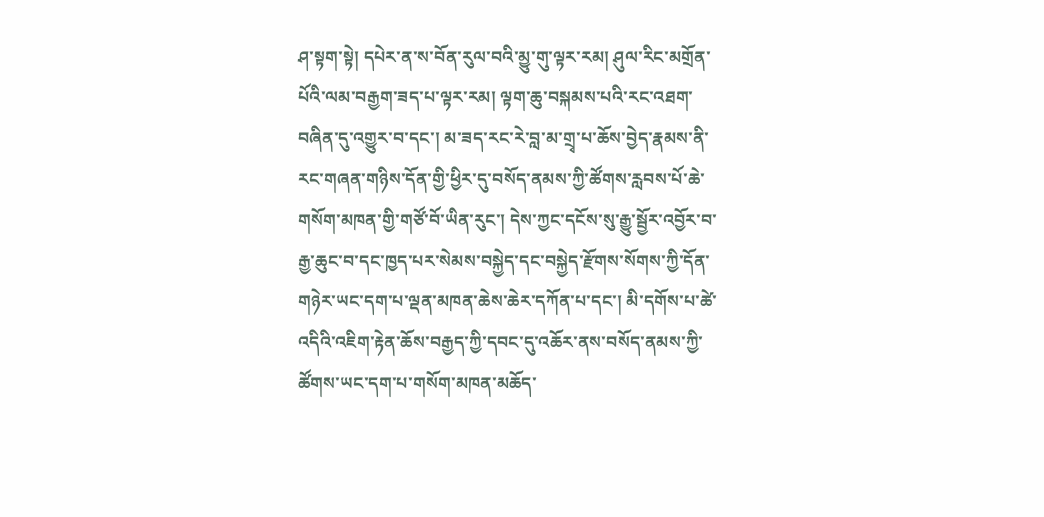ཤ་སྟག་སྟེ། དཔེར་ན་ས་བོན་རུལ་བའི་མྱུ་གུ་ལྟར་རམ། ཤུལ་རིང་མགྲོན་པོའི་ལམ་བརྒྱག་ཟད་པ་ལྟར་རམ། ལྟག་ཆུ་བསྐམས་པའི་རང་འཐག་བཞིན་དུ་འགྱུར་བ་དང་། མ་ཟད་རང་རེ་བླ་མ་གྲྭ་པ་ཆོས་བྱེད་རྣམས་ནི་རང་གཞན་གཉིས་དོན་གྱི་ཕྱིར་དུ་བསོད་ནམས་ཀྱི་ཚོགས་རླབས་པོ་ཆེ་གསོག་མཁན་གྱི་གཙོ་བོ་ཡིན་རུང་། དེས་ཀྱང་དངོས་སུ་རྒྱུ་སྦྱོར་འབྱོར་བ་རྒྱ་ཆུང་བ་དང་ཁྱད་པར་སེམས་བསྐྱེད་དང་བསྐྱེད་རྫོགས་སོགས་ཀྱི་དོན་གཉེར་ཡང་དག་པ་ལྡན་མཁན་ཆེས་ཆེར་དཀོན་པ་དང་། མི་དགོས་པ་ཚེ་འདིའི་འཇིག་རྟེན་ཆོས་བརྒྱད་ཀྱི་དབང་དུ་འཆོར་ནས་བསོད་ནམས་ཀྱི་ཚོགས་ཡང་དག་པ་གསོག་མཁན་མཆོད་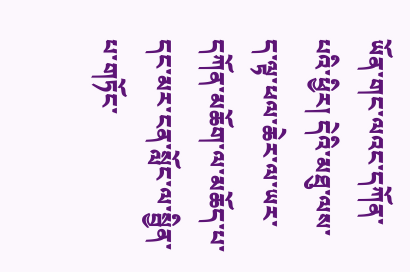ཡོན་གང་ལའང་དཀོན་པའི་ཕྱིར། དེའི་མཐུ་ལས་ད་ལྟ་ཕལ་ཆེར་ལ་ཡར་དཀོན་མཆོག་ལ་མཆོད་པ་དང་མར་ངན་སློང་ལ་སྦྱིན་པ་གཏོང་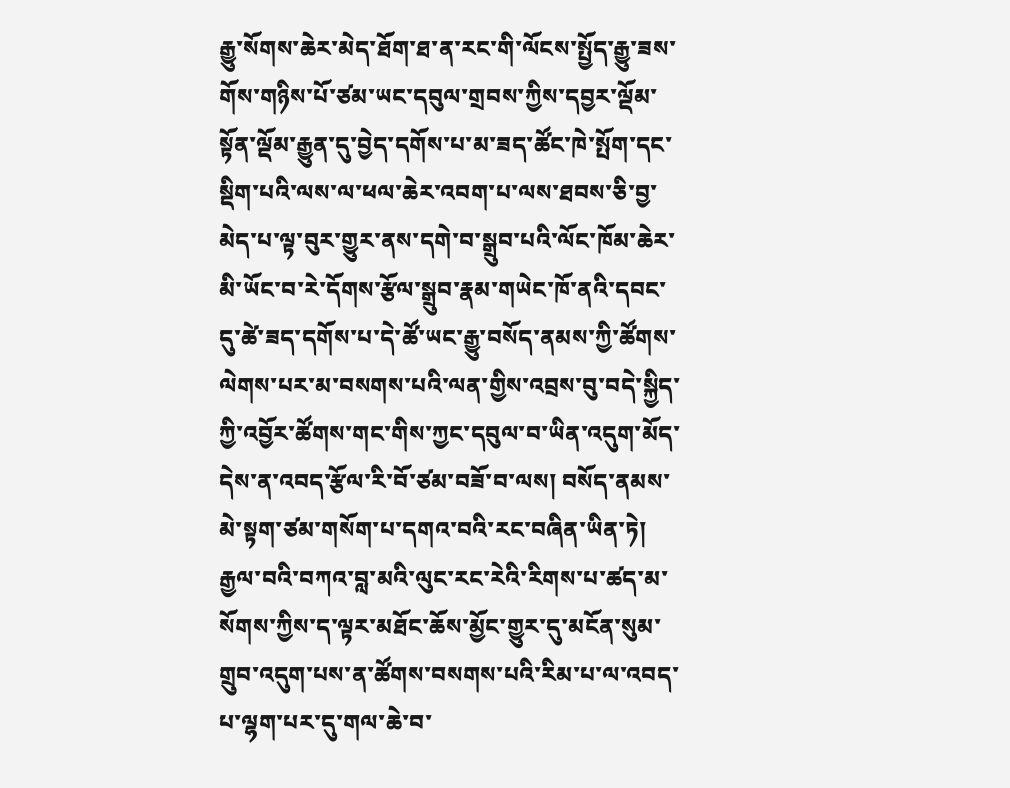རྒྱུ་སོགས་ཆེར་མེད་ཐོག་ཐ་ན་རང་གི་ལོངས་སྤྱོད་རྒྱུ་ཟས་གོས་གཉིས་པོ་ཙམ་ཡང་དབུལ་གྲབས་ཀྱིས་དབྱར་ལྡོམ་སྟོན་ལྡོམ་རྒྱུན་དུ་བྱེད་དགོས་པ་མ་ཟད་ཚོང་ཁེ་སྤོག་དང་སྡིག་པའི་ལས་ལ་ཕལ་ཆེར་འབག་པ་ལས་ཐབས་ཅི་བྱ་མེད་པ་ལྟ་བུར་གྱུར་ནས་དགེ་བ་སྒྲུབ་པའི་ལོང་ཁོམ་ཆེར་མི་ཡོང་བ་རེ་དོགས་རྩོལ་སྒྲུབ་རྣམ་གཡེང་ཁོ་ནའི་དབང་དུ་ཚེ་ཟད་དགོས་པ་དེ་ཚོ་ཡང་རྒྱུ་བསོད་ནམས་ཀྱི་ཚོགས་ལེགས་པར་མ་བསགས་པའི་ལན་གྱིས་འབྲས་བུ་བདེ་སྐྱིད་ཀྱི་འབྱོར་ཚོགས་གང་གིས་ཀྱང་དབུལ་བ་ཡིན་འདུག་མོད་དེས་ན་འབད་རྩོལ་རི་བོ་ཙམ་བཟོ་བ་ལས། བསོད་ནམས་མེ་སྟག་ཙམ་གསོག་པ་དགའ་བའི་རང་བཞིན་ཡིན་ཏེ། རྒྱལ་བའི་བཀའ་བླ་མའི་ལུང་རང་རེའི་རིགས་པ་ཚད་མ་སོགས་ཀྱིས་ད་ལྟར་མཐོང་ཆོས་མྱོང་གྱུར་དུ་མངོན་སུམ་གྲུབ་འདུག་པས་ན་ཚོགས་བསགས་པའི་རིམ་པ་ལ་འབད་པ་ལྷག་པར་དུ་གལ་ཆེ་བ་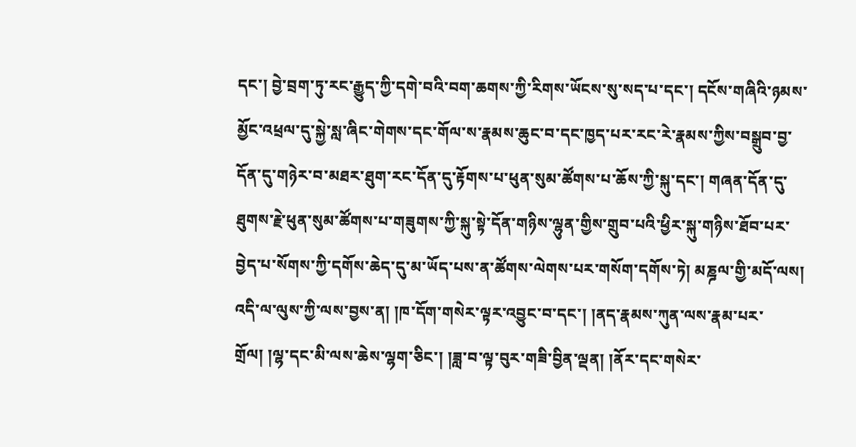དང་། བྱེ་བྲག་ཏུ་རང་རྒྱུད་ཀྱི་དགེ་བའི་བག་ཆགས་ཀྱི་རིགས་ཡོངས་སུ་སད་པ་དང་། དངོས་གཞིའི་ཉམས་མྱོང་འཕྲལ་དུ་སྐྱེ་སླ་ཞིང་གེགས་དང་གོལ་ས་རྣམས་ཆུང་བ་དང་ཁྱད་པར་རང་རེ་རྣམས་ཀྱིས་བསྒྲུབ་བྱ་དོན་དུ་གཉེར་བ་མཐར་ཐུག་རང་དོན་དུ་རྟོགས་པ་ཕུན་སུམ་ཚོགས་པ་ཆོས་ཀྱི་སྐུ་དང་། གཞན་དོན་དུ་ཐུགས་རྗེ་ཕུན་སུམ་ཚོགས་པ་གཟུགས་ཀྱི་སྐུ་སྟེ་དོན་གཉིས་ལྷུན་གྱིས་གྲུབ་པའི་ཕྱིར་སྐུ་གཉིས་ཐོབ་པར་བྱེད་པ་སོགས་ཀྱི་དགོས་ཆེད་དུ་མ་ཡོད་པས་ན་ཚོགས་ལེགས་པར་གསོག་དགོས་ཏེ། མཎྜལ་གྱི་མདོ་ལས། འདི་ལ་ལུས་ཀྱི་ལས་བྱས་ན། །ཁ་དོག་གསེར་ལྟར་འབྱུང་བ་དང་། །ནད་རྣམས་ཀུན་ལས་རྣམ་པར་གྲོལ། །ལྷ་དང་མི་ལས་ཆེས་ལྷག་ཅིང་། །ཟླ་བ་ལྟ་བུར་གཟི་བྱིན་ལྡན། །ནོར་དང་གསེར་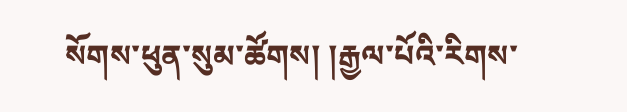སོགས་ཕུན་སུམ་ཚོགས། །རྒྱལ་པོའི་རིགས་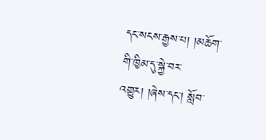དང་སངས་རྒྱས་པ། །མཆོག་གི་ཁྱིམ་དུ་སྐྱེ་བར་འགྱུར། །ཞེས་དང་། སློབ་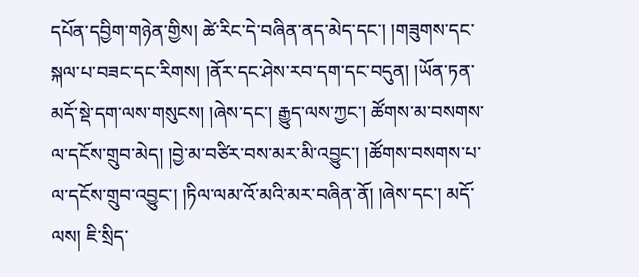དཔོན་དབྱིག་གཉེན་གྱིས། ཚེ་རིང་དེ་བཞིན་ནད་མེད་དང་། །གཟུགས་དང་སྐལ་པ་བཟང་དང་རིགས། །ནོར་དང་ཤེས་རབ་དག་དང་བདུན། །ཡོན་ཏན་མདོ་སྡེ་དག་ལས་གསུངས། །ཞེས་དང་། རྒྱུད་ལས་ཀྱང་། ཚོགས་མ་བསགས་ལ་དངོས་གྲུབ་མེད། །བྱེ་མ་བཙིར་བས་མར་མི་འབྱུང་། །ཚོགས་བསགས་པ་ལ་དངོས་གྲུབ་འབྱུང་། །ཏིལ་ལམ་འོ་མའི་མར་བཞིན་ནོ། །ཞེས་དང་། མདོ་ལས། ཇི་སྲིད་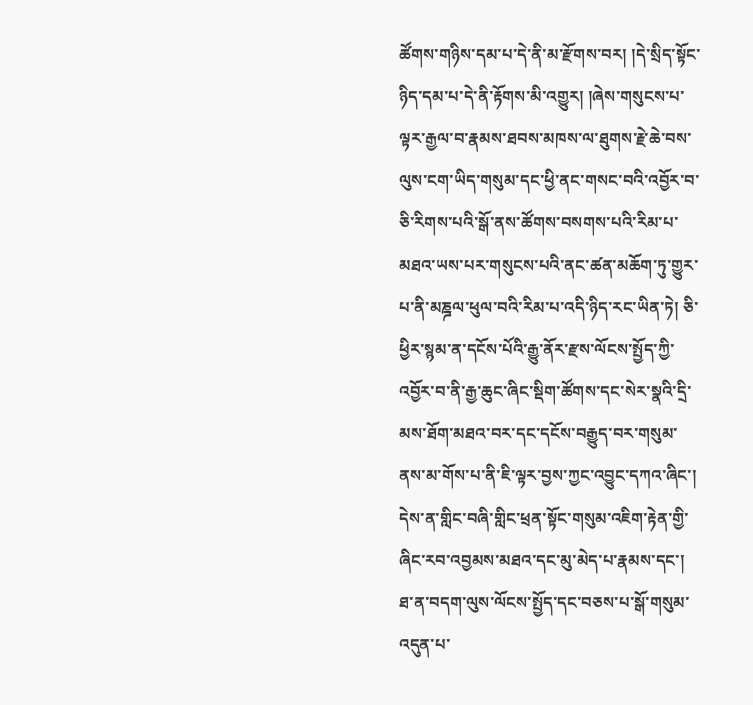ཚོགས་གཉིས་དམ་པ་དེ་ནི་མ་རྫོགས་བར། །དེ་སྲིད་སྟོང་ཉིད་དམ་པ་དེ་ནི་རྟོགས་མི་འགྱུར། །ཞེས་གསུངས་པ་ལྟར་རྒྱལ་བ་རྣམས་ཐབས་མཁས་ལ་ཐུགས་རྗེ་ཆེ་བས་ལུས་ངག་ཡིད་གསུམ་དང་ཕྱི་ནང་གསང་བའི་འབྱོར་བ་ཅི་རིགས་པའི་སྒོ་ནས་ཚོགས་བསགས་པའི་རིམ་པ་མཐའ་ཡས་པར་གསུངས་པའི་ནང་ཚན་མཆོག་ཏུ་གྱུར་པ་ནི་མཎྜལ་ཕུལ་བའི་རིམ་པ་འདི་ཉིད་རང་ཡིན་ཏེ། ཅི་ཕྱིར་སྙམ་ན་དངོས་པོའི་རྒྱུ་ནོར་རྫས་ལོངས་སྤྱོད་ཀྱི་འབྱོར་བ་ནི་རྒྱ་ཆུང་ཞིང་སྡིག་ཚོགས་དང་སེར་སྣའི་དྲི་མས་ཐོག་མཐའ་བར་དང་དངོས་བརྒྱུད་བར་གསུམ་ནས་མ་གོས་པ་ནི་ཇི་ལྟར་བྱས་ཀྱང་འབྱུང་དཀའ་ཞིང་། དེས་ན་གླིང་བཞི་གླིང་ཕྲན་སྟོང་གསུམ་འཇིག་རྟེན་གྱི་ཞིང་རབ་འབྱམས་མཐའ་དང་མུ་མེད་པ་རྣམས་དང་། ཐ་ན་བདག་ལུས་ལོངས་སྤྱོད་དང་བཅས་པ་སྒོ་གསུམ་འདུན་པ་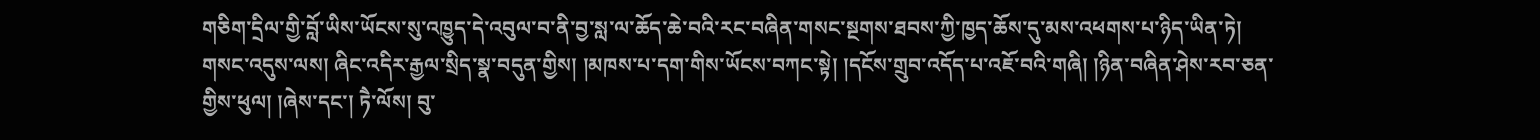གཅིག་དྲིལ་གྱི་བློ་ཡིས་ཡོངས་སུ་འཁྱུད་དེ་འབུལ་བ་ནི་བྱ་སླ་ལ་ཆོད་ཆེ་བའི་རང་བཞིན་གསང་སྔགས་ཐབས་ཀྱི་ཁྱད་ཆོས་དུ་མས་འཕགས་པ་ཉིད་ཡིན་ཏེ། གསང་འདུས་ལས། ཞིང་འདིར་རྒྱལ་སྲིད་སྣ་བདུན་གྱིས། །མཁས་པ་དག་གིས་ཡོངས་བཀང་སྟེ། །དངོས་གྲུབ་འདོད་པ་འཇོ་བའི་གཞི། །ཉིན་བཞིན་ཤེས་རབ་ཅན་གྱིས་ཕུལ། །ཞེས་དང་། ཏཻ་ལོས། བུ་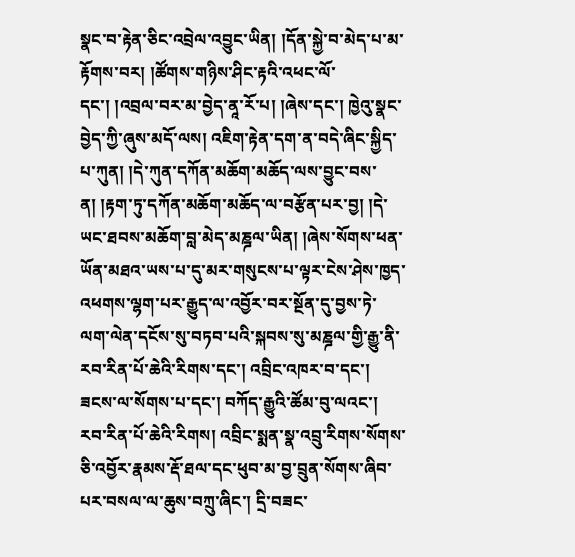སྣང་བ་རྟེན་ཅིང་འབྲེལ་འབྱུང་ཡིན། །དོན་སྐྱེ་བ་མེད་པ་མ་རྟོགས་བར། །ཚོགས་གཉིས་ཤིང་རྟའི་འཕང་ལོ་དང་། །འབྲལ་བར་མ་བྱེད་ནཱ་རོ་པ། །ཞེས་དང་། ཁྱེའུ་སྣང་བྱེད་ཀྱི་ཞུས་མདོ་ལས། འཇིག་རྟེན་དག་ན་བདེ་ཞིང་སྐྱིད་པ་ཀུན། །དེ་ཀུན་དཀོན་མཆོག་མཆོད་ལས་བྱུང་བས་ན། །རྟག་ཏུ་དཀོན་མཆོག་མཆོད་ལ་བརྩོན་པར་བྱ། །དེ་ཡང་ཐབས་མཆོག་བླ་མེད་མཎྜལ་ཡིན། །ཞེས་སོགས་ཕན་ཡོན་མཐའ་ཡས་པ་དུ་མར་གསུངས་པ་ལྟར་ངེས་ཤེས་ཁྱད་འཕགས་ལྷག་པར་རྒྱུད་ལ་འབྱོར་བར་སྔོན་དུ་བྱས་ཏེ་ལག་ལེན་དངོས་སུ་བཏབ་པའི་སྐབས་སུ་མཎྜལ་གྱི་རྒྱུ་ནི་རབ་རིན་པོ་ཆེའི་རིགས་དང་། འབྲིང་འཁར་བ་དང་། ཟངས་ལ་སོགས་པ་དང་། བཀོད་རྒྱུའི་ཚོམ་བུ་ལའང་། རབ་རིན་པོ་ཆེའི་རིགས། འབྲིང་སྨན་སྣ་འབྲུ་རིགས་སོགས་ཅི་འབྱོར་རྣམས་རྡོ་ཐལ་དང་ཕུབ་མ་བྱ་བྲུན་སོགས་ཞིབ་པར་བསལ་ལ་ཆུས་བཀྲུ་ཞིང་། དྲི་བཟང་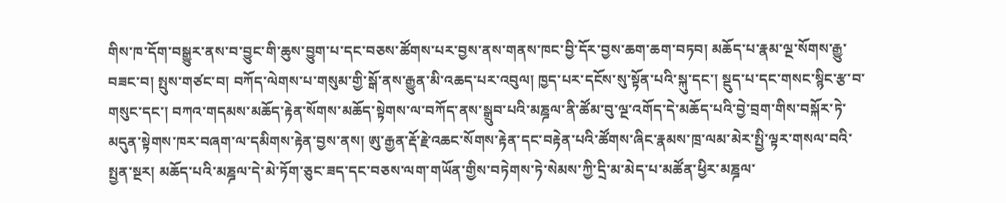གིས་ཁ་དོག་བསྒྱུར་ནས་བ་བྱུང་གི་ཆུས་བྱུག་པ་དང་བཅས་ཚོགས་པར་བྱས་ནས་གནས་ཁང་བྱི་དོར་བྱས་ཆག་ཆག་བཏབ། མཆོད་པ་རྣམ་ལྔ་སོགས་རྒྱུ་བཟང་བ། སྤུས་གཙང་བ། བཀོད་ལེགས་པ་གསུམ་གྱི་སྒོ་ནས་རྒྱུན་མི་འཆད་པར་འབུལ། ཁྱད་པར་དངོས་སུ་སྟོན་པའི་སྐུ་དང་། སྡུད་པ་དང་གསང་སྙིང་རྩ་བ་གསུང་དང་། བཀའ་གདམས་མཆོད་རྟེན་སོགས་མཆོད་སྟེགས་ལ་བཀོད་ནས་སྒྲུབ་པའི་མཎྜལ་ནི་ཚོམ་བུ་ལྔ་འགོད་དེ་མཆོད་པའི་བྱེ་བྲག་གིས་བསྐོར་ཏེ་མདུན་སྟེགས་ཁར་བཞག་ལ་དམིགས་རྟེན་བྱས་ནས། ཨུ་རྒྱན་རྡོ་རྗེ་འཆང་སོགས་རྟེན་དང་བརྟེན་པའི་ཚོགས་ཞིང་རྣམས་ཁྲ་ལམ་མེར་སྤྱི་ལྟར་གསལ་བའི་སྤྱན་སྔར། མཆོད་པའི་མཎྜལ་དེ་མེ་ཏོག་ཅུང་ཟད་དང་བཅས་ལག་གཡོན་གྱིས་བཏེགས་ཏེ་སེམས་ཀྱི་དྲི་མ་མེད་པ་མཚོན་ཕྱིར་མཎྜལ་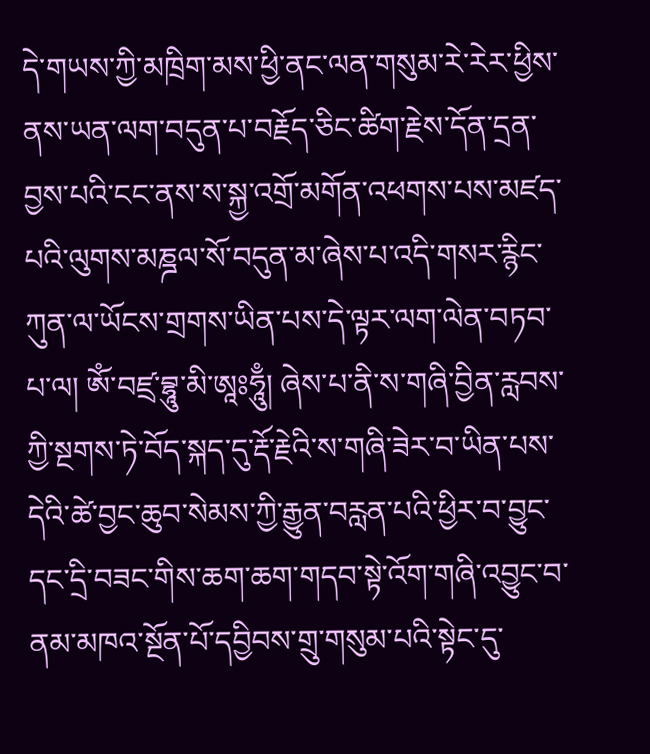དེ་གཡས་ཀྱི་མཁྲིག་མས་ཕྱི་ནང་ལན་གསུམ་རེ་རེར་ཕྱིས་ནས་ཡན་ལག་བདུན་པ་བརྗོད་ཅིང་ཚིག་རྗེས་དོན་དྲན་བྱས་པའི་ངང་ནས་ས་སྐྱ་འགྲོ་མགོན་འཕགས་པས་མཛད་པའི་ལུགས་མཎྜལ་སོ་བདུན་མ་ཞེས་པ་འདི་གསར་རྙིང་ཀུན་ལ་ཡོངས་གྲགས་ཡིན་པས་དེ་ལྟར་ལག་ལེན་བཏབ་པ་ལ། ཨོཾ་བཛྲ་བྷཱུ་མི་ཨཱཿཧཱུྃ། ཞེས་པ་ནི་ས་གཞི་བྱིན་རླབས་ཀྱི་སྔགས་ཏེ་བོད་སྐད་དུ་རྡོ་རྗེའི་ས་གཞི་ཟེར་བ་ཡིན་པས་དེའི་ཚེ་བྱང་ཆུབ་སེམས་ཀྱི་རྒྱུན་བརླན་པའི་ཕྱིར་བ་བྱུང་དང་དྲི་བཟང་གིས་ཆག་ཆག་གདབ་སྟེ་འོག་གཞི་འབྱུང་བ་ནམ་མཁའ་སྔོན་པོ་དབྱིབས་གྲུ་གསུམ་པའི་སྟེང་དུ་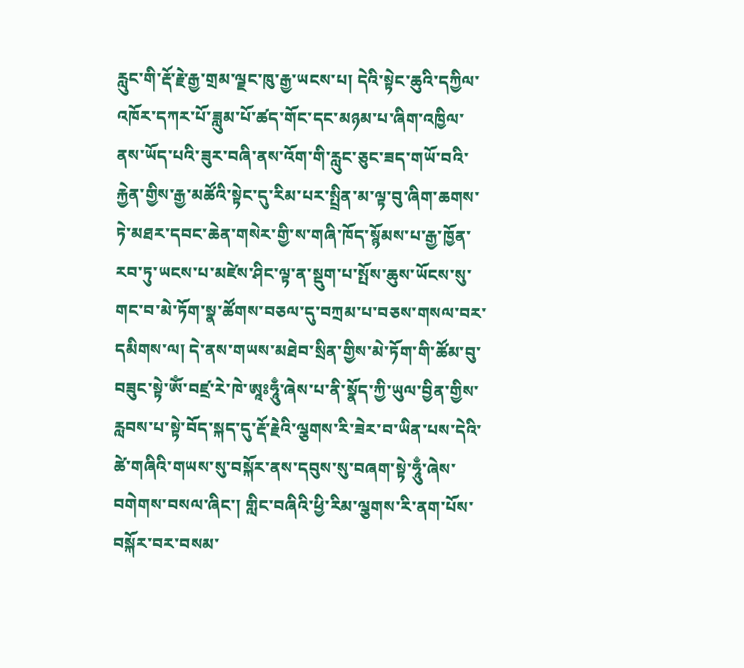རླུང་གི་རྡོ་རྗེ་རྒྱ་གྲམ་ལྗང་ཁུ་རྒྱ་ཡངས་པ། དེའི་སྟེང་ཆུའི་དཀྱིལ་འཁོར་དཀར་པོ་ཟླུམ་པོ་ཚད་གོང་དང་མཉམ་པ་ཞིག་འཁྱིལ་ནས་ཡོད་པའི་ཟུར་བཞི་ནས་འོག་གི་རླུང་ཅུང་ཟད་གཡོ་བའི་རྐྱེན་གྱིས་རྒྱ་མཚོའི་སྟེང་དུ་རིམ་པར་སྤྲིན་མ་ལྟ་བུ་ཞིག་ཆགས་ཏེ་མཐར་དབང་ཆེན་གསེར་གྱི་ས་གཞི་ཁོད་སྙོམས་པ་རྒྱ་ཁྱོན་རབ་ཏུ་ཡངས་པ་མཛེས་ཤིང་ལྟ་ན་སྡུག་པ་སྤོས་ཆུས་ཡོངས་སུ་གང་བ་མེ་ཏོག་སྣ་ཚོགས་བཅལ་དུ་བཀྲམ་པ་བཅས་གསལ་བར་དམིགས་ལ། དེ་ནས་གཡས་མཐེབ་སྲིན་གྱིས་མེ་ཏོག་གི་ཚོམ་བུ་བཟུང་སྟེ་ཨོཾ་བཛྲ་རེ་ཁེ་ཨཱཿཧཱུྃ་ཞེས་པ་ནི་སྣོད་ཀྱི་ཡུལ་བྱིན་གྱིས་རླབས་པ་སྟེ་བོད་སྐད་དུ་རྡོ་རྗེའི་ལྕགས་རི་ཟེར་བ་ཡིན་པས་དེའི་ཚེ་གཞིའི་གཡས་སུ་བསྐོར་ནས་དབུས་སུ་བཞག་སྟེ་ཧཱུྃ་ཞེས་བགེགས་བསལ་ཞིང་། གླིང་བཞིའི་ཕྱི་རིམ་ལྕགས་རི་ནག་པོས་བསྐོར་བར་བསམ་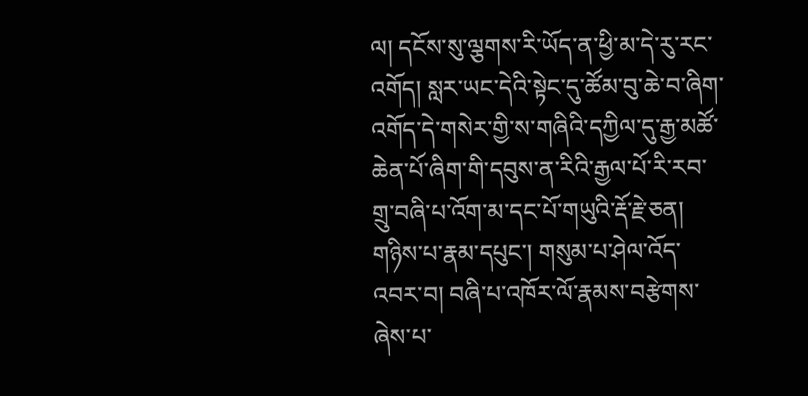ལ། དངོས་སུ་ལྕགས་རི་ཡོད་ན་ཕྱི་མ་དེ་རུ་རང་འགོད། སླར་ཡང་དེའི་སྟེང་དུ་ཚོམ་བུ་ཆེ་བ་ཞིག་འགོད་དེ་གསེར་གྱི་ས་གཞིའི་དཀྱིལ་དུ་རྒྱ་མཚོ་ཆེན་པོ་ཞིག་གི་དབུས་ན་རིའི་རྒྱལ་པོ་རི་རབ་གྲུ་བཞི་པ་འོག་མ་དང་པོ་གཡུའི་རྡོ་རྗེ་ཅན། གཉིས་པ་རྣམ་དཔུང་། གསུམ་པ་ཤེལ་འོད་འབར་བ། བཞི་པ་འཁོར་ལོ་རྣམས་བརྩེགས་ཞེས་པ་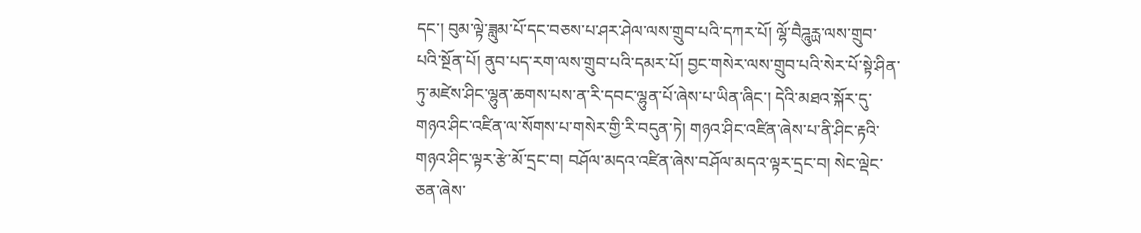དང་། བུམ་ལྟེ་ཟླུམ་པོ་དང་བཅས་པ་ཤར་ཤེལ་ལས་གྲུབ་པའི་དཀར་པོ། ལྷོ་བཻཌཱུརྻ་ལས་གྲུབ་པའི་སྔོན་པོ། ནུབ་པད་རག་ལས་གྲུབ་པའི་དམར་པོ། བྱང་གསེར་ལས་གྲུབ་པའི་སེར་པོ་སྟེ་ཤིན་ཏུ་མཛེས་ཤིང་ལྷུན་ཆགས་པས་ན་རི་དབང་ལྷུན་པོ་ཞེས་པ་ཡིན་ཞིང་། དེའི་མཐའ་སྐོར་དུ་གཉའ་ཤིང་འཛིན་ལ་སོགས་པ་གསེར་གྱི་རི་བདུན་ཏེ། གཉའ་ཤིང་འཛིན་ཞེས་པ་ནི་ཤིང་རྟའི་གཉའ་ཤིང་ལྟར་རྩེ་མོ་དྲང་བ། བཤོལ་མདའ་འཛིན་ཞེས་བཤོལ་མདའ་ལྟར་དྲང་བ། སེང་ལྡེང་ཅན་ཞེས་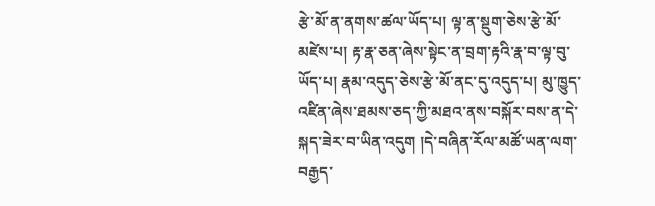རྩེ་མོ་ན་ནགས་ཚལ་ཡོད་པ། ལྟ་ན་སྡུག་ཅེས་རྩེ་མོ་མཛེས་པ། རྟ་རྣ་ཅན་ཞེས་སྟེང་ན་བྲག་རྟའི་རྣ་བ་ལྟ་བུ་ཡོད་པ། རྣམ་འདུད་ཅེས་རྩེ་མོ་ནང་དུ་འདུད་པ། མུ་ཁྱུད་འཛིན་ཞེས་ཐམས་ཅད་ཀྱི་མཐའ་ནས་བསྐོར་བས་ན་དེ་སྐད་ཟེར་བ་ཡིན་འདུག །དེ་བཞིན་རོལ་མཚོ་ཡན་ལག་བརྒྱད་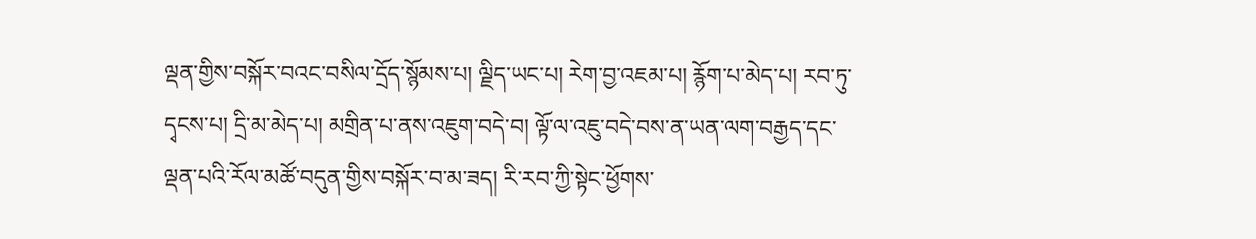ལྡན་གྱིས་བསྐོར་བའང་བསིལ་དྲོད་སྙོམས་པ། ལྗིད་ཡང་པ། རེག་བྱ་འཇམ་པ། རྙོག་པ་མེད་པ། རབ་ཏུ་དྭངས་པ། དྲི་མ་མེད་པ། མགྲིན་པ་ནས་འཇུག་བདེ་བ། ལྟོ་ལ་འཇུ་བདེ་བས་ན་ཡན་ལག་བརྒྱད་དང་ལྡན་པའི་རོལ་མཚོ་བདུན་གྱིས་བསྐོར་བ་མ་ཟད། རི་རབ་ཀྱི་སྟེང་ཕྱོགས་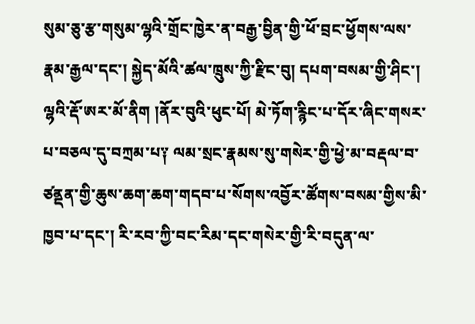སུམ་ཅུ་རྩ་གསུམ་ལྷའི་གྲོང་ཁྱེར་ན་བརྒྱ་བྱིན་གྱི་ཕོ་བྲང་ཕྱོགས་ལས་རྣམ་རྒྱལ་དང་། སྐྱེད་མོའི་ཚལ་ཁྲུས་ཀྱི་རྫིང་བུ། དཔག་བསམ་གྱི་ཤིང་། ལྷའི་རྡོ་ཨར་མོ་ནིག །ནོར་བུའི་ཕུང་པོ། མེ་ཏོག་རྙིང་པ་དོར་ཞིང་གསར་པ་བཅལ་དུ་བཀྲམ་པ༑ ལམ་སྲང་རྣམས་སུ་གསེར་གྱི་ཕྱེ་མ་བརྡལ་བ་ཙནྡན་གྱི་ཆུས་ཆག་ཆག་གདབ་པ་སོགས་འབྱོར་ཚོགས་བསམ་གྱིས་མི་ཁྱབ་པ་དང་། རི་རབ་ཀྱི་བང་རིམ་དང་གསེར་གྱི་རི་བདུན་ལ་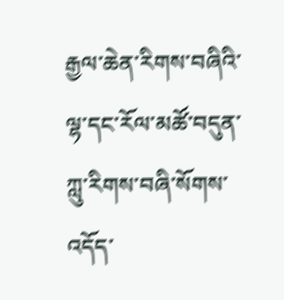རྒྱལ་ཆེན་རིགས་བཞིའི་ལྷ་དང་རོལ་མཚོ་བདུན་ཀླུ་རིགས་བཞི་སོགས་འདོད་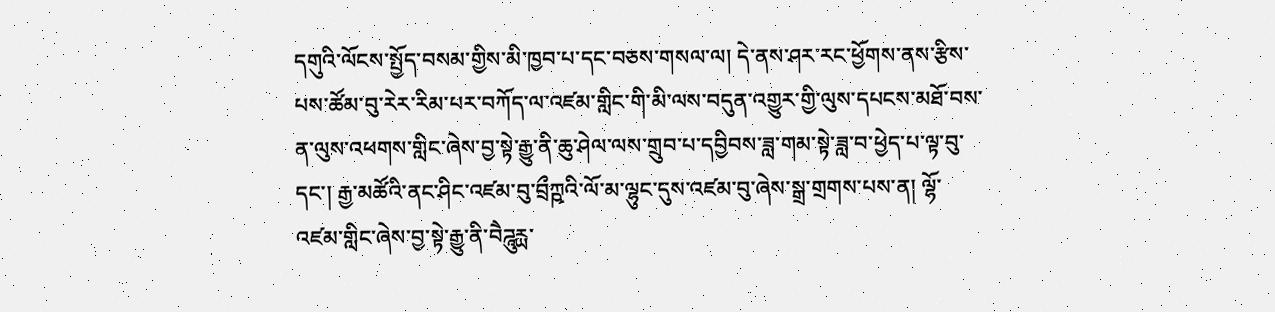དགུའི་ལོངས་སྤྱོད་བསམ་གྱིས་མི་ཁྱབ་པ་དང་བཅས་གསལ་ལ། དེ་ནས་ཤར་རང་ཕྱོགས་ནས་རྩིས་པས་ཚོམ་བུ་རེར་རིམ་པར་བཀོད་ལ་འཛམ་གླིང་གི་མི་ལས་བདུན་འགྱུར་གྱི་ལུས་དཔངས་མཐོ་བས་ན་ལུས་འཕགས་གླིང་ཞེས་བྱ་སྟེ་རྒྱུ་ནི་ཆུ་ཤེལ་ལས་གྲུབ་པ་དབྱིབས་ཟླ་གམ་སྟེ་ཟླ་བ་ཕྱེད་པ་ལྟ་བུ་དང་། རྒྱ་མཚོའི་ནང་ཤིང་འཛམ་བུ་བྲྀཀྵའི་ལོ་མ་ལྷུང་དུས་འཛམ་བུ་ཞེས་སྒྲ་གྲགས་པས་ན། ལྷོ་འཛམ་གླིང་ཞེས་བྱ་སྟེ་རྒྱུ་ནི་བཻཌཱུརྻ་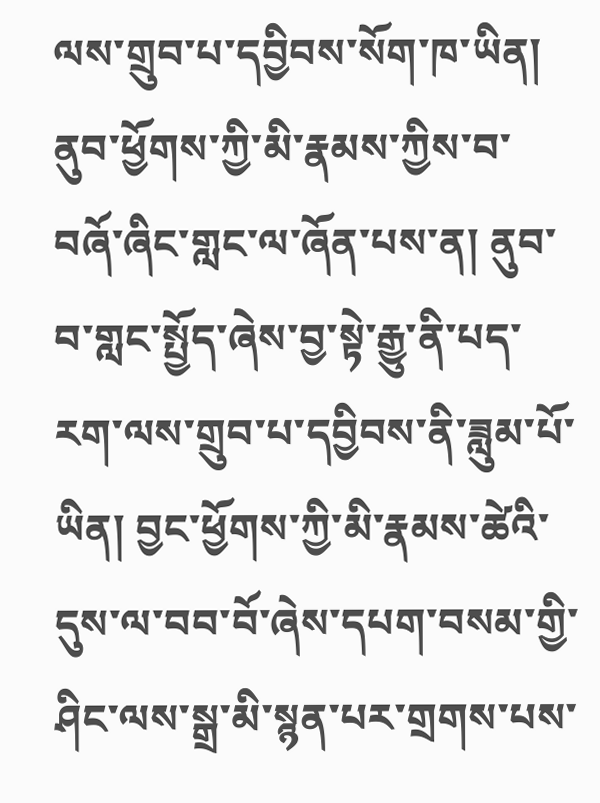ལས་གྲུབ་པ་དབྱིབས་སོག་ཁ་ཡིན། ནུབ་ཕྱོགས་ཀྱི་མི་རྣམས་ཀྱིས་བ་བཞོ་ཞིང་གླང་ལ་ཞོན་པས་ན། ནུབ་བ་གླང་སྤྱོད་ཞེས་བྱ་སྟེ་རྒྱུ་ནི་པད་རག་ལས་གྲུབ་པ་དབྱིབས་ནི་ཟླུམ་པོ་ཡིན། བྱང་ཕྱོགས་ཀྱི་མི་རྣམས་ཚེའི་དུས་ལ་བབ་བོ་ཞེས་དཔག་བསམ་གྱི་ཤིང་ལས་སྒྲ་མི་སྙན་པར་གྲགས་པས་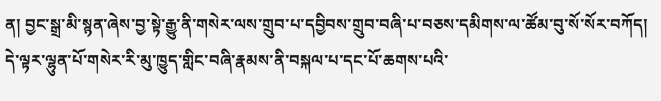ན། བྱང་སྒྲ་མི་སྙན་ཞེས་བྱ་སྟེ་རྒྱུ་ནི་གསེར་ལས་གྲུབ་པ་དབྱིབས་གྲུབ་བཞི་པ་བཅས་དམིགས་ལ་ཚོམ་བུ་སོ་སོར་བཀོད། དེ་ལྟར་ལྷུན་པོ་གསེར་རི་མུ་ཁྱུད་གླིང་བཞི་རྣམས་ནི་བསྐལ་པ་དང་པོ་ཆགས་པའི་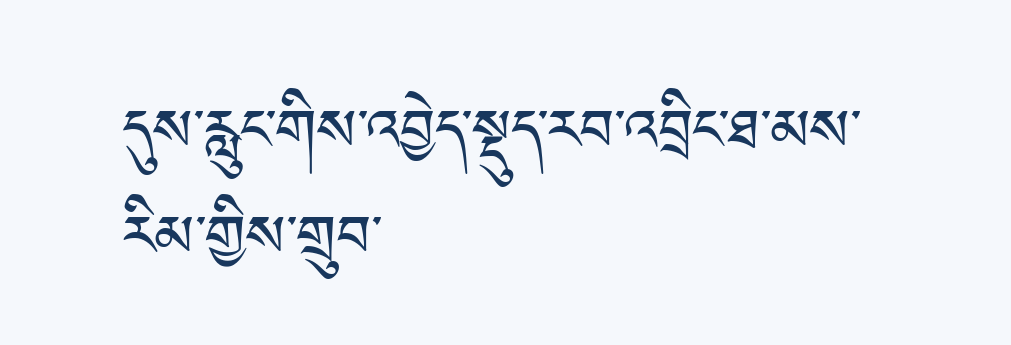དུས་རླུང་གིས་འབྱེད་སྡུད་རབ་འབྲིང་ཐ་མས་རིམ་གྱིས་གྲུབ་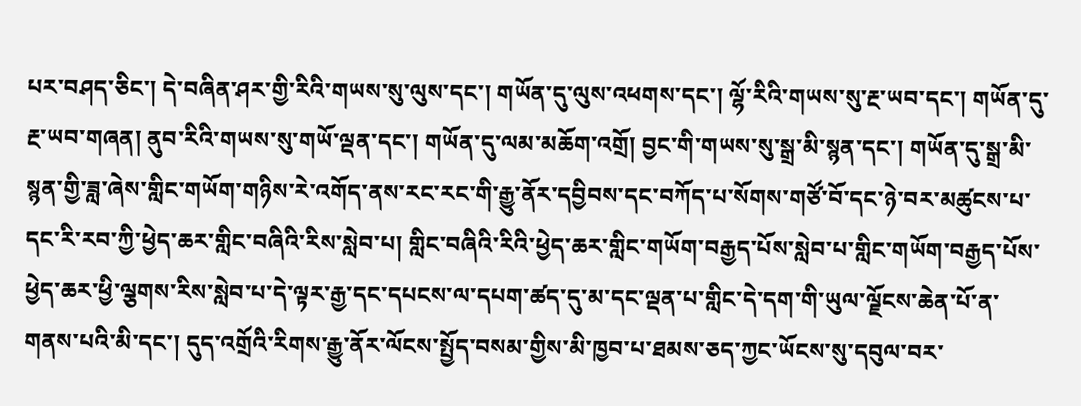པར་བཤད་ཅིང་། དེ་བཞིན་ཤར་གྱི་རིའི་གཡས་སུ་ལུས་དང་། གཡོན་དུ་ལུས་འཕགས་དང་། ལྷོ་རིའི་གཡས་སུ་རྔ་ཡབ་དང་། གཡོན་དུ་རྔ་ཡབ་གཞན། ནུབ་རིའི་གཡས་སུ་གཡོ་ལྡན་དང་། གཡོན་དུ་ལམ་མཆོག་འགྲོ། བྱང་གི་གཡས་སུ་སྒྲ་མི་སྙན་དང་། གཡོན་དུ་སྒྲ་མི་སྙན་གྱི་ཟླ་ཞེས་གླིང་གཡོག་གཉིས་རེ་འགོད་ནས་རང་རང་གི་རྒྱུ་ནོར་དབྱིབས་དང་བཀོད་པ་སོགས་གཙོ་བོ་དང་ཉེ་བར་མཚུངས་པ་དང་རི་རབ་ཀྱི་ཕྱེད་ཆར་གླིང་བཞིའི་རིས་སླེབ་པ། གླིང་བཞིའི་རིའི་ཕྱེད་ཆར་གླིང་གཡོག་བརྒྱད་པོས་སླེབ་པ་གླིང་གཡོག་བརྒྱད་པོས་ཕྱེད་ཆར་ཕྱི་ལྕགས་རིས་སླེབ་པ་དེ་ལྟར་རྒྱ་དང་དཔངས་ལ་དཔག་ཚད་དུ་མ་དང་ལྡན་པ་གླིང་དེ་དག་གི་ཡུལ་ལྗོངས་ཆེན་པོ་ན་གནས་པའི་མི་དང་། དུད་འགྲོའི་རིགས་རྒྱུ་ནོར་ལོངས་སྤྱོད་བསམ་གྱིས་མི་ཁྱབ་པ་ཐམས་ཅད་ཀྱང་ཡོངས་སུ་དབུལ་བར་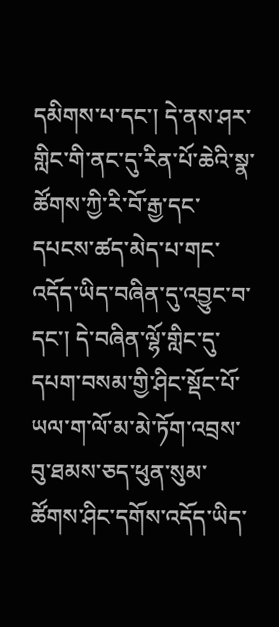དམིགས་པ་དང་། དེ་ནས་ཤར་གླིང་གི་ནང་དུ་རིན་པོ་ཆེའི་སྣ་ཚོགས་ཀྱི་རི་བོ་རྒྱ་དང་དཔངས་ཚད་མེད་པ་གང་འདོད་ཡིད་བཞིན་དུ་འབྱུང་བ་དང་། དེ་བཞིན་ལྷོ་གླིང་དུ་དཔག་བསམ་གྱི་ཤིང་སྡོང་པོ་ཡལ་ག་ལོ་མ་མེ་ཏོག་འབྲས་བུ་ཐམས་ཅད་ཕུན་སུམ་ཚོགས་ཤིང་དགོས་འདོད་ཡིད་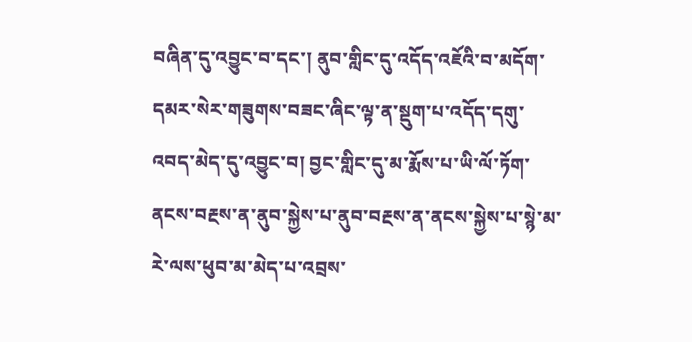བཞིན་དུ་འབྱུང་བ་དང་། ནུབ་གླིང་དུ་འདོད་འཇོའི་བ་མདོག་དམར་སེར་གཟུགས་བཟང་ཞིང་ལྟ་ན་སྡུག་པ་འདོད་དགུ་འབད་མེད་དུ་འབྱུང་བ། བྱང་གླིང་དུ་མ་རྨོས་པ་ཡི་ལོ་ཏོག་ནངས་བརྔས་ན་ནུབ་སྐྱེས་པ་ནུབ་བརྔས་ན་ནངས་སྐྱེས་པ་སྙེ་མ་རེ་ལས་ཕུབ་མ་མེད་པ་འབྲས་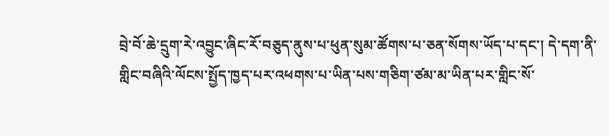བྲེ་བོ་ཆེ་དྲུག་རེ་འབྱུང་ཞིང་རོ་བཅུད་ནུས་པ་ཕུན་སུམ་ཚོགས་པ་ཅན་སོགས་ཡོད་པ་དང་། དེ་དག་ནི་གླིང་བཞིའི་ལོངས་སྤྱོད་ཁྱད་པར་འཕགས་པ་ཡིན་པས་གཅིག་ཙམ་མ་ཡིན་པར་གླིང་སོ་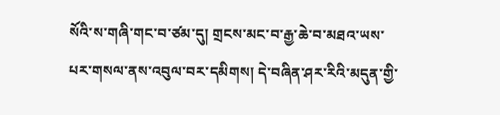སོའི་ས་གཞི་གང་བ་ཙམ་དུ། གྲངས་མང་བ་རྒྱ་ཆེ་བ་མཐའ་ཡས་པར་གསལ་ནས་འབུལ་བར་དམིགས། དེ་བཞིན་ཤར་རིའི་མདུན་གྱི་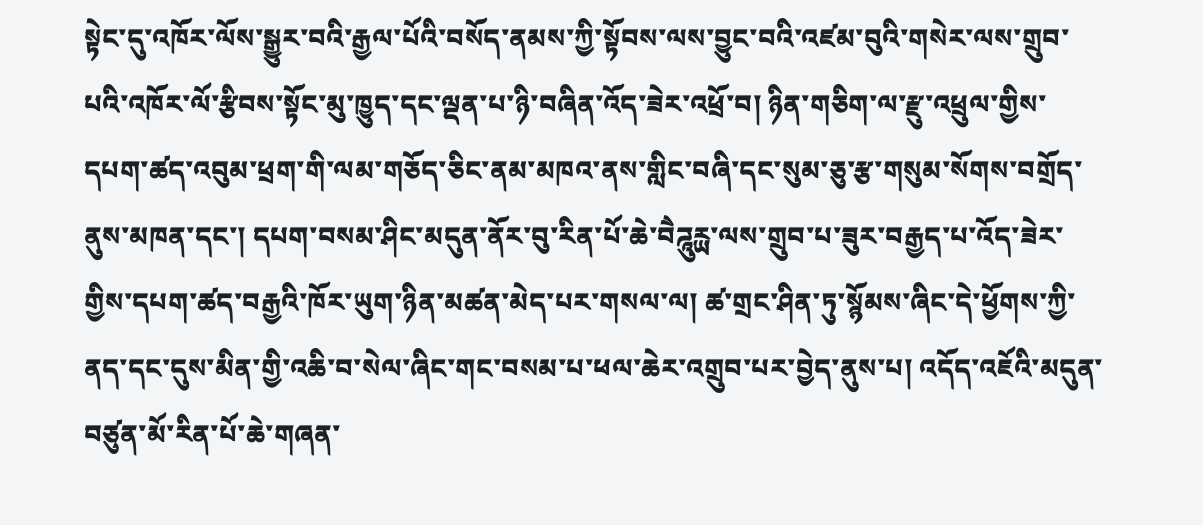སྟེང་དུ་འཁོར་ལོས་སྒྱུར་བའི་རྒྱལ་པོའི་བསོད་ནམས་ཀྱི་སྟོབས་ལས་བྱུང་བའི་འཛམ་བུའི་གསེར་ལས་གྲུབ་པའི་འཁོར་ལོ་རྩིབས་སྟོང་མུ་ཁྱུད་དང་ལྡན་པ་ཉི་བཞིན་འོད་ཟེར་འཕྲོ་བ། ཉིན་གཅིག་ལ་རྫུ་འཕྲུལ་གྱིས་དཔག་ཚད་འབུམ་ཕྲག་གི་ལམ་གཅོད་ཅིང་ནམ་མཁའ་ནས་གླིང་བཞི་དང་སུམ་ཅུ་རྩ་གསུམ་སོགས་བགྲོད་ནུས་མཁན་དང་། དཔག་བསམ་ཤིང་མདུན་ནོར་བུ་རིན་པོ་ཆེ་བཻཌཱུརྻ་ལས་གྲུབ་པ་ཟུར་བརྒྱད་པ་འོད་ཟེར་གྱིས་དཔག་ཚད་བརྒྱའི་ཁོར་ཡུག་ཉིན་མཚན་མེད་པར་གསལ་ལ། ཚ་གྲང་ཤིན་ཏུ་སྙོམས་ཞིང་དེ་ཕྱོགས་ཀྱི་ནད་དང་དུས་མིན་གྱི་འཆི་བ་སེལ་ཞིང་གང་བསམ་པ་ཕལ་ཆེར་འགྲུབ་པར་བྱེད་ནུས་པ། འདོད་འཇོའི་མདུན་བཙུན་མོ་རིན་པོ་ཆེ་གཞན་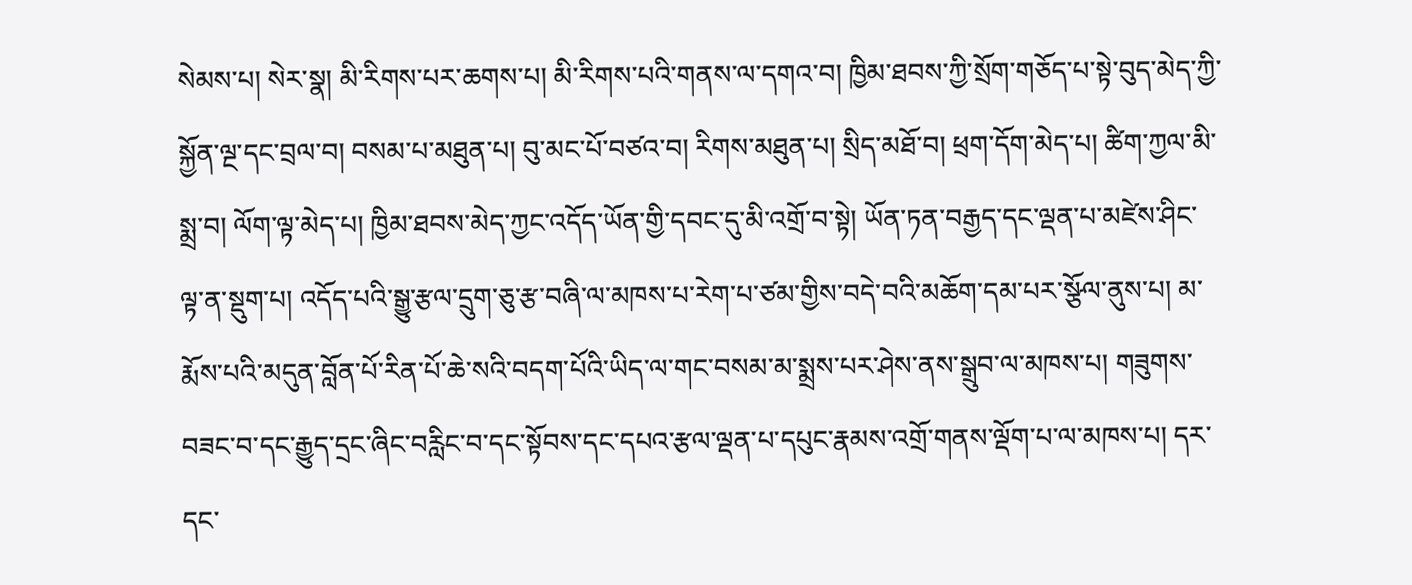སེམས་པ། སེར་སྣ། མི་རིགས་པར་ཆགས་པ། མི་རིགས་པའི་གནས་ལ་དགའ་བ། ཁྱིམ་ཐབས་ཀྱི་སྲོག་གཅོད་པ་སྟེ་བུད་མེད་ཀྱི་སྐྱོན་ལྔ་དང་བྲལ་བ། བསམ་པ་མཐུན་པ། བུ་མང་པོ་བཙའ་བ། རིགས་མཐུན་པ། སྲིད་མཐོ་བ། ཕྲག་དོག་མེད་པ། ཚིག་ཀྱལ་མི་སྨྲ་བ། ལོག་ལྟ་མེད་པ། ཁྱིམ་ཐབས་མེད་ཀྱང་འདོད་ཡོན་གྱི་དབང་དུ་མི་འགྲོ་བ་སྟེ། ཡོན་ཏན་བརྒྱད་དང་ལྡན་པ་མཛེས་ཤིང་ལྟ་ན་སྡུག་པ། འདོད་པའི་སྒྱུ་རྩལ་དྲུག་ཅུ་རྩ་བཞི་ལ་མཁས་པ་རེག་པ་ཙམ་གྱིས་བདེ་བའི་མཆོག་དམ་པར་སྩོལ་ནུས་པ། མ་རྨོས་པའི་མདུན་བློན་པོ་རིན་པོ་ཆེ་སའི་བདག་པོའི་ཡིད་ལ་གང་བསམ་མ་སྨྲས་པར་ཤེས་ནས་སྒྲུབ་ལ་མཁས་པ། གཟུགས་བཟང་བ་དང་རྒྱུད་དྲང་ཞིང་བརླིང་བ་དང་སྟོབས་དང་དཔའ་རྩལ་ལྡན་པ་དཔུང་རྣམས་འགྲོ་གནས་ལྡོག་པ་ལ་མཁས་པ། དར་དང་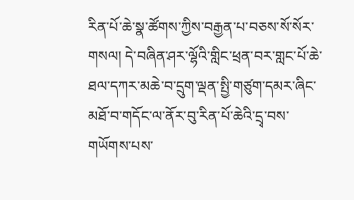རིན་པོ་ཆེ་སྣ་ཚོགས་ཀྱིས་བརྒྱན་པ་བཅས་སོ་སོར་གསལ། དེ་བཞིན་ཤར་ལྷོའི་གླིང་ཕྲན་བར་གླང་པོ་ཆེ་ཐལ་དཀར་མཆེ་བ་དྲུག་ལྡན་སྤྱི་གཙུག་དམར་ཞིང་མཐོ་བ་གདོང་ལ་ནོར་བུ་རིན་པོ་ཆེའི་དྲྭ་བས་གཡོགས་པས་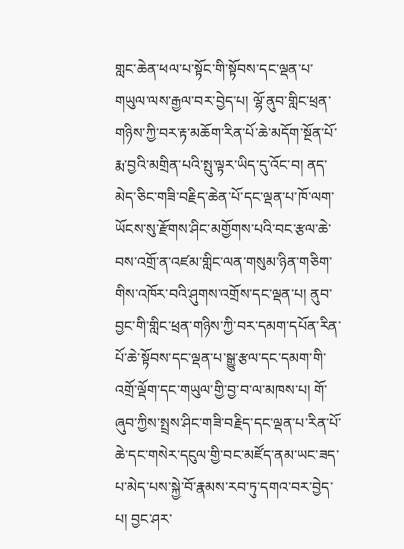གླང་ཆེན་ཕལ་པ་སྟོང་གི་སྟོབས་དང་ལྡན་པ་གཡུལ་ལས་རྒྱལ་བར་བྱེད་པ། ལྷོ་ནུབ་གླིང་ཕྲན་གཉིས་ཀྱི་བར་རྟ་མཆོག་རིན་པོ་ཆེ་མདོག་སྔོན་པོ་རྨ་བྱའི་མགྲིན་པའི་སྤུ་ལྟར་ཡིད་དུ་འོང་བ། ནད་མེད་ཅིང་གཟི་བརྗིད་ཆེན་པོ་དང་ལྡན་པ་ཁོ་ལག་ཡོངས་སུ་རྫོགས་ཤིང་མགྱོགས་པའི་བང་རྩལ་ཆེ་བས་འགྲོ་ན་འཛམ་གླིང་ལན་གསུམ་ཉིན་གཅིག་གིས་འཁོར་བའི་ཤུགས་འགྲོས་དང་ལྡན་པ། ནུབ་བྱང་གི་གླིང་ཕྲན་གཉིས་ཀྱི་བར་དམག་དཔོན་རིན་པོ་ཆེ་སྟོབས་དང་ལྡན་པ་སྒྱུ་རྩལ་དང་དམག་གི་འགྲོ་ལྡོག་དང་གཡུལ་གྱི་བྱ་བ་ལ་མཁས་པ། གོ་ཞུབ་ཀྱིས་སྤྲས་ཤིང་གཟི་བརྗིད་དང་ལྡན་པ་རིན་པོ་ཆེ་དང་གསེར་དངུལ་གྱི་བང་མཛོད་ནམ་ཡང་ཟད་པ་མེད་པས་སྐྱེ་བོ་རྣམས་རབ་ཏུ་དགའ་བར་བྱེད་པ། བྱང་ཤར་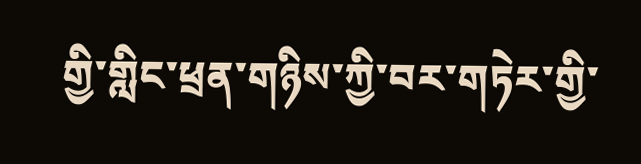གྱི་གླིང་ཕྲན་གཉིས་ཀྱི་བར་གཏེར་གྱི་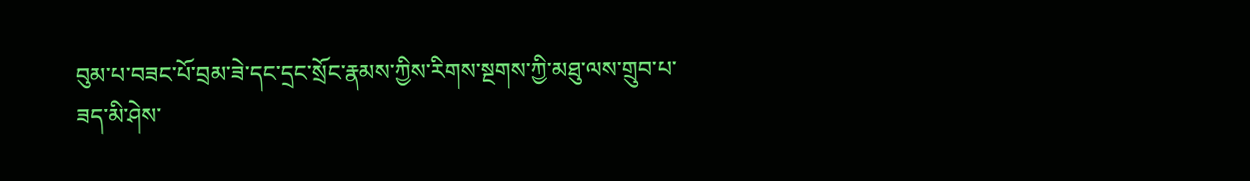བུམ་པ་བཟང་པོ་བྲམ་ཟེ་དང་དྲང་སྲོང་རྣམས་ཀྱིས་རིགས་སྔགས་ཀྱི་མཐུ་ལས་གྲུབ་པ་ཟད་མི་ཤེས་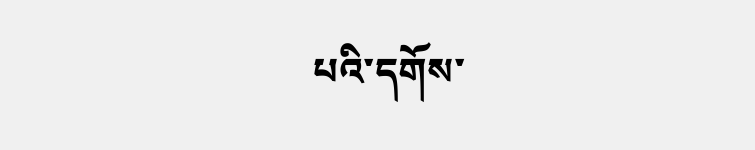པའི་དགོས་